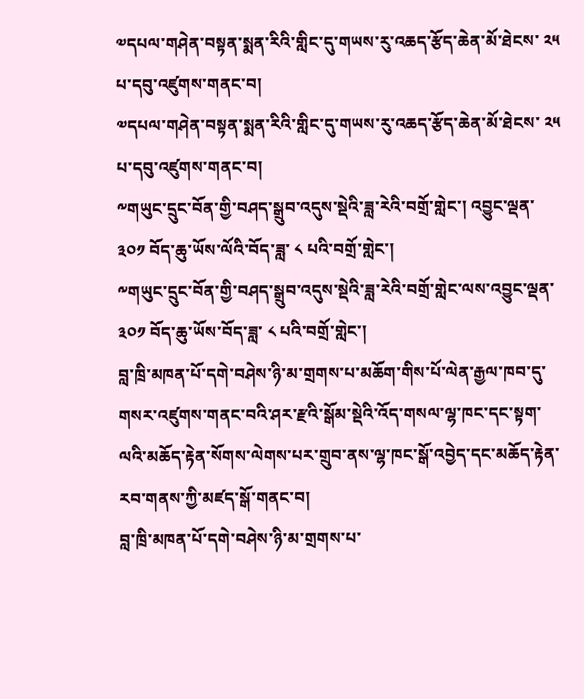༧དཔལ་གཤེན་བསྟན་སྨན་རིའི་གླིང་དུ་གཡས་རུ་འཆད་རྩོད་ཆེན་མོ་ཐེངས་ ༢༥ པ་དབུ་འཛུགས་གནང་བ།
༧དཔལ་གཤེན་བསྟན་སྨན་རིའི་གླིང་དུ་གཡས་རུ་འཆད་རྩོད་ཆེན་མོ་ཐེངས་ ༢༥ པ་དབུ་འཛུགས་གནང་བ།
༸གཡུང་དྲུང་བོན་གྱི་བཤད་སྒྲུབ་འདུས་སྡེའི་ཟླ་རེའི་བགྲོ་གླེང་། འབྱུང་ལྡན་ ༣༠༡ བོད་ཆུ་ཡོས་ལོའི་བོད་ཟླ་ ༨ པའི་བགྲོ་གླེང་།
༸གཡུང་དྲུང་བོན་གྱི་བཤད་སྒྲུབ་འདུས་སྡེའི་ཟླ་རེའི་བགྲོ་གླེང་ལས་འབྱུང་ལྡན་ ༣༠༡ བོད་ཆུ་ཡོས་བོད་ཟླ་ ༨ པའི་བགྲོ་གླེང་།
བླ་ཁྲི་མཁན་པོ་དགེ་བཤེས་ཉི་མ་གྲགས་པ་མཆོག་གིས་པོ་ལེན་རྒྱལ་ཁབ་དུ་གསར་འཛུགས་གནང་བའི་ཤར་རྫའི་སྒོམ་སྡེའི་འོད་གསལ་ལྷ་ཁང་དང་སྟག་ལའི་མཆོད་རྟེན་སོགས་ལེགས་པར་གྲུབ་ནས་ལྷ་ཁང་སྒོ་འབྱེད་དང་མཆོད་རྟེན་རབ་གནས་ཀྱི་མཛད་སྒོ་གནང་བ།
བླ་ཁྲི་མཁན་པོ་དགེ་བཤེས་ཉི་མ་གྲགས་པ་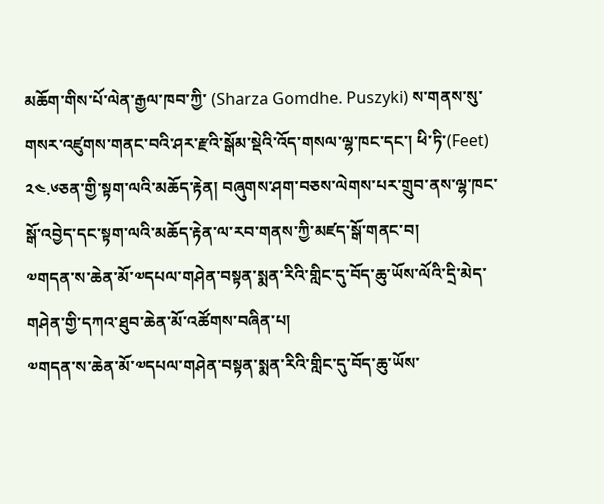མཆོག་གིས་པོ་ལེན་རྒྱལ་ཁབ་ཀྱི་ (Sharza Gomdhe. Puszyki) ས་གནས་སུ་གསར་འཛུགས་གནང་བའི་ཤར་རྫའི་སྒོམ་སྡེའི་འོད་གསལ་ལྷ་ཁང་དང་། ཕི་ཏི་(Feet) ༢༤.༦ཅན་གྱི་སྟག་ལའི་མཆོད་རྟེན། བཞུགས་ཤག་བཅས་ལེགས་པར་གྲུབ་ནས་ལྷ་ཁང་སྒོ་འབྱེད་དང་སྟག་ལའི་མཆོད་རྟེན་ལ་རབ་གནས་ཀྱི་མཛད་སྒོ་གནང་བ།
༧གདན་ས་ཆེན་མོ་༧དཔལ་གཤེན་བསྟན་སྨན་རིའི་གླིང་དུ་བོད་ཆུ་ཡོས་ལོའི་དྲི་མེད་གཤེན་གྱི་དཀའ་ཐུབ་ཆེན་མོ་འཚོགས་བཞིན་པ།
༧གདན་ས་ཆེན་མོ་༧དཔལ་གཤེན་བསྟན་སྨན་རིའི་གླིང་དུ་བོད་ཆུ་ཡོས་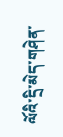ལོའི་དྲི་མེད་གཤེན་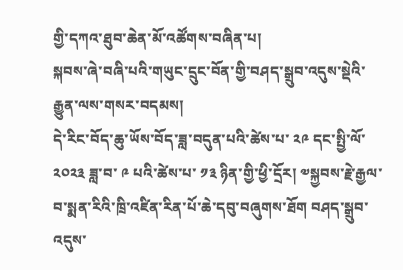གྱི་དཀའ་ཐུབ་ཆེན་མོ་འཚོགས་བཞིན་པ།
སྐབས་ཞེ་བཞི་པའི་གཡུང་དྲུང་བོན་གྱི་བཤད་སྒྲུབ་འདུས་སྡེའི་རྒྱུན་ལས་གསར་བདམས།
དེ་རིང་བོད་ཆུ་ཡོས་བོད་ཟླ་བདུན་པའི་ཚེས་པ་ ༢༩ དང་སྤྱི་ལོ་ ༢༠༢༣ ཟླ་བ་ ༩ པའི་ཚེས་པ་ ༡༣ ཉིན་གྱི་ཕྱི་དྲོར། ༧སྐྱབས་རྗེ་རྒྱལ་བ་སྨན་རིའི་ཁྲི་འཛིན་རིན་པོ་ཆེ་དབུ་བཞུགས་ཐོག བཤད་སྒྲུབ་འདུས་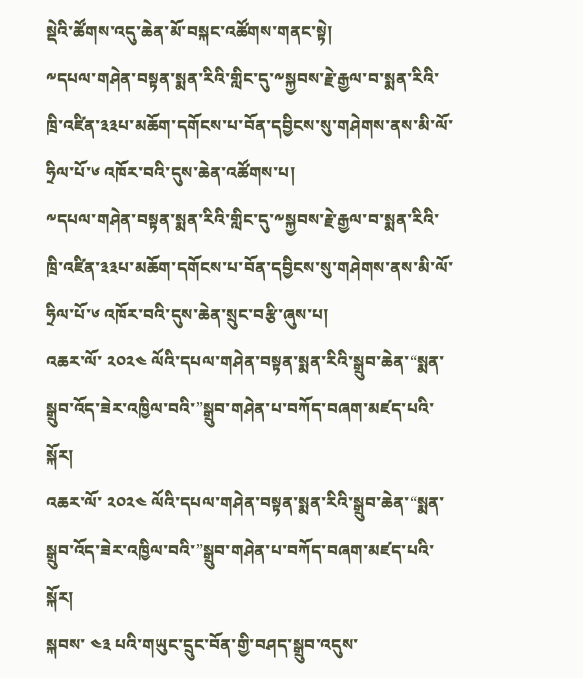སྡེའི་ཚོགས་འདུ་ཆེན་མོ་བསྐང་འཚོགས་གནང་སྟེ།
༸དཔལ་གཤེན་བསྟན་སྨན་རིའི་གླིང་དུ་༸སྐྱབས་རྗེ་རྒྱལ་བ་སྨན་རིའི་ཁྲི་འཛིན་༣༣པ་མཆོག་དགོངས་པ་བོན་དབྱིངས་སུ་གཤེགས་ནས་མི་ལོ་ཧྲིལ་པོ་༦ འཁོར་བའི་དུས་ཆེན་འཚོགས་པ།
༸དཔལ་གཤེན་བསྟན་སྨན་རིའི་གླིང་དུ་༸སྐྱབས་རྗེ་རྒྱལ་བ་སྨན་རིའི་ཁྲི་འཛིན་༣༣པ་མཆོག་དགོངས་པ་བོན་དབྱིངས་སུ་གཤེགས་ནས་མི་ལོ་ཧྲིལ་པོ་༦ འཁོར་བའི་དུས་ཆེན་སྲུང་བརྩི་ཞུས་པ།
འཆར་ལོ་ ༢༠༢༤ ལོའི་དཔལ་གཤེན་བསྟན་སྨན་རིའི་སྒྲུབ་ཆེན་“སྨན་སྒྲུབ་འོད་ཟེར་འཁྱིལ་བའི་”སྒྲུབ་གཤེན་པ་བཀོད་བཞག་མཛད་པའི་སྐོར།
འཆར་ལོ་ ༢༠༢༤ ལོའི་དཔལ་གཤེན་བསྟན་སྨན་རིའི་སྒྲུབ་ཆེན་“སྨན་སྒྲུབ་འོད་ཟེར་འཁྱིལ་བའི་”སྒྲུབ་གཤེན་པ་བཀོད་བཞག་མཛད་པའི་སྐོར།
སྐབས་ ༤༣ པའི་གཡུང་དྲུང་བོན་གྱི་བཤད་སྒྲུབ་འདུས་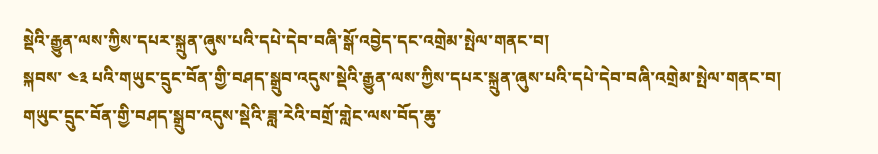སྡེའི་རྒྱུན་ལས་ཀྱིས་དཔར་སྐྲུན་ཞུས་པའི་དཔེ་དེབ་བཞི་སྒོ་འབྱེད་དང་འགྲེམ་སྤེལ་གནང་བ།
སྐབས་ ༤༣ པའི་གཡུང་དྲུང་བོན་གྱི་བཤད་སྒྲུབ་འདུས་སྡེའི་རྒྱུན་ལས་ཀྱིས་དཔར་སྐྲུན་ཞུས་པའི་དཔེ་དེབ་བཞི་འགྲེམ་སྤེལ་གནང་བ།
གཡུང་དྲུང་བོན་གྱི་བཤད་སྒྲུབ་འདུས་སྡེའི་ཟླ་རེའི་བགྲོ་གླེང་ལས་བོད་ཆུ་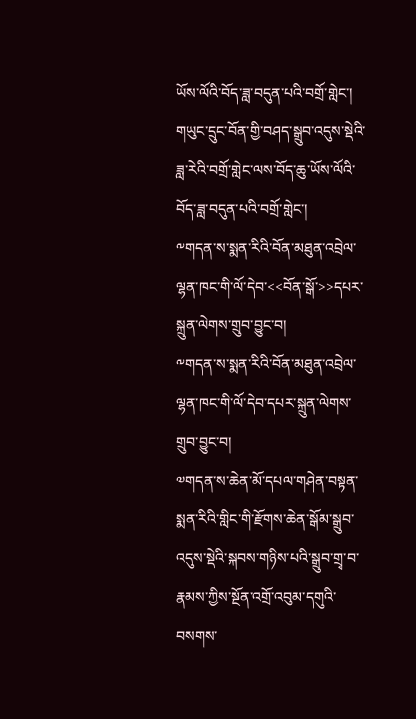ཡོས་ལོའི་བོད་ཟླ་བདུན་པའི་བགྲོ་གླེང་།
གཡུང་དྲུང་བོན་གྱི་བཤད་སྒྲུབ་འདུས་སྡེའི་ཟླ་རེའི་བགྲོ་གླེང་ལས་བོད་ཆུ་ཡོས་ལོའི་བོད་ཟླ་བདུན་པའི་བགྲོ་གླེང་།
༸གདན་ས་སྨན་རིའི་བོན་མཐུན་འབྲེལ་ལྷན་ཁང་གི་ལོ་དེབ་<<བོན་སྒོ་>>དཔར་སྐྲུན་ལེགས་གྲུབ་བྱུང་བ།
༸གདན་ས་སྨན་རིའི་བོན་མཐུན་འབྲེལ་ལྷན་ཁང་གི་ལོ་དེབ་དཔར་སྐྲུན་ལེགས་གྲུབ་བྱུང་བ།
༧གདན་ས་ཆེན་མོ་དཔལ་གཤེན་བསྟན་སྨན་རིའི་གླིང་གི་རྫོགས་ཆེན་སྒོམ་སྒྲུབ་འདུས་སྡེའི་སྐབས་གཉིས་པའི་སྒྲུབ་གྲྭ་བ་རྣམས་ཀྱིས་སྔོན་འགྲོ་འབུམ་དགུའི་བསགས་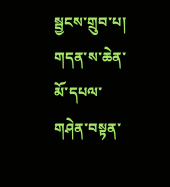སྦྱངས་གྲུབ་པ།
གདན་ས་ཆེན་མོ་དཔལ་གཤེན་བསྟན་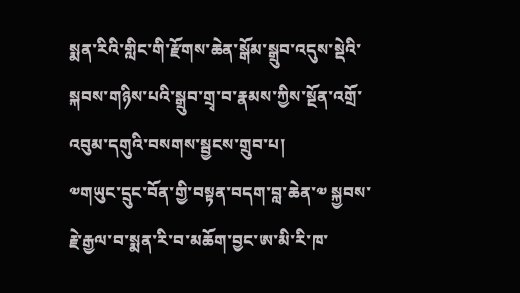སྨན་རིའི་གླིང་གི་རྫོགས་ཆེན་སྒོམ་སྒྲུབ་འདུས་སྡེའི་སྐབས་གཉིས་པའི་སྒྲུབ་གྲྭ་བ་རྣམས་ཀྱིས་སྔོན་འགྲོ་འབུམ་དགུའི་བསགས་སྦྱངས་གྲུབ་པ།
༧གཡུང་དྲུང་བོན་གྱི་བསྟན་བདག་བླ་ཆེན་༧ སྐྱབས་རྗེ་རྒྱལ་བ་སྨན་རི་བ་མཆོག་བྱང་ཨ་མི་རི་ཁ་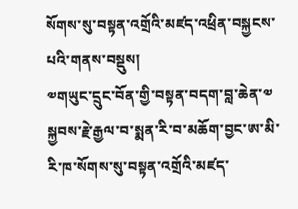སོགས་སུ་བསྟན་འགྲོའི་མཛད་འཕྲིན་བསྐྱངས་པའི་གནས་བསྡུས།
༧གཡུང་དྲུང་བོན་གྱི་བསྟན་བདག་བླ་ཆེན་༧ སྐྱབས་རྗེ་རྒྱལ་བ་སྨན་རི་བ་མཆོག་བྱང་ཨ་མི་རི་ཁ་སོགས་སུ་བསྟན་འགྲོའི་མཛད་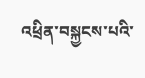འཕྲིན་བསྐྱངས་པའི་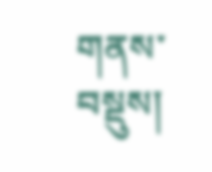གནས་བསྡུས།